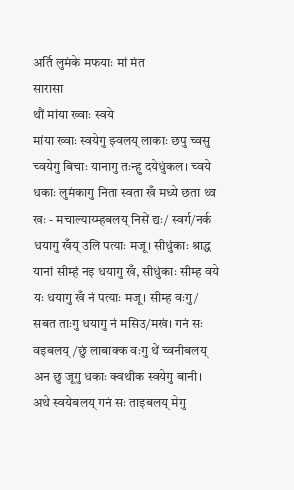अर्ति लुमंके मफयाः मां मंत
सारासा
थौं मांया ख्वाः स्वये
मांया ख्वाः स्वयेगु झ्वलय् लाकाः छपु च्वसु च्वयेगु बिचाः यानागु तःन्हु दयेधुंकल। च्वये धकाः लुमंकागु निता स्वता खँ मध्ये छता थ्व खः - मचाल्याय्म्हबलय् निसें द्यः/ स्वर्ग/नर्क धयागु खँय् उलि पत्याः मजू। सीधुंकाः श्राद्ध यानां सीम्हं नइ धयागु खँ, सीधुंकाः सीम्ह वये यः धयागु खँ नं पत्याः मजू। सीम्ह वःगु/ सबत ताःगु धयागु नं मसिउ/मखं। गनं सः वइबलय्/छुं लाबाक्क वःगु थें च्वनीबलय् अन छु जूगु धकाः क्वथीक स्वयेगु बानी। अथे स्वयेबलय् गनं सः ताइबलय् मेगु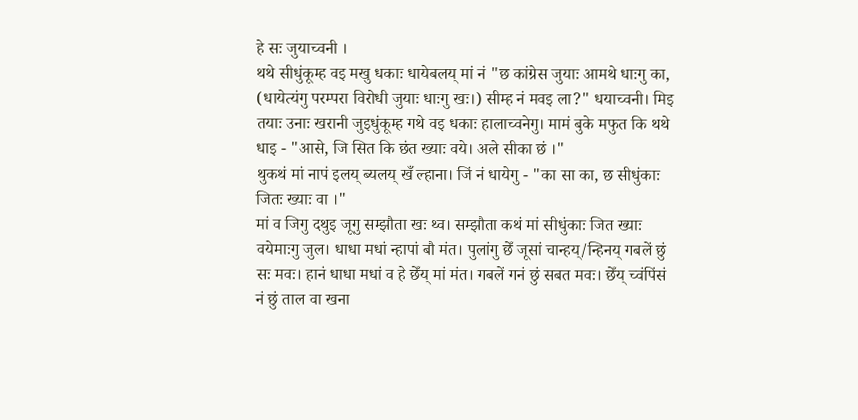हे सः जुयाच्वनी ।
थथे सीधुंकूम्ह वइ मखु धकाः धायेबलय् मां नं "छ कांग्रेस जुयाः आमथे धाःगु का, (धायेत्यंगु परम्परा विरोधी जुयाः धाःगु खः।) सीम्ह नं मवइ ला?" धयाच्वनी। मिइ तयाः उनाः खरानी जुइधुंकूम्ह गथे वइ धकाः हालाच्वनेगु। मामं बुके मफुत कि थथे धाइ - "आसे, जि सित कि छंत ख्याः वये। अले सीका छं ।"
थुकथं मां नापं इलय् ब्यलय् खँ ल्हाना। जिं नं धायेगु - "का सा का, छ सीधुंकाः जितः ख्याः वा ।"
मां व जिगु दथुइ जूगु सम्झौता खः थ्व। सम्झौता कथं मां सीधुंकाः जित ख्याः वयेमाःगु जुल। धाधा मधां न्हापां बौ मंत। पुलांगु छेँ जूसां चान्हय्/न्हिनय् गबलें छुं सः मवः। हानं धाधा मधां व हे छेँय् मां मंत। गबलें गनं छुं सबत मवः। छेँय् च्वंपिंसं नं छुं ताल वा खना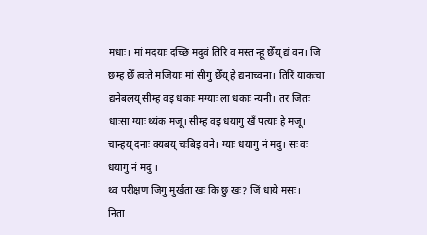मधाः। मां मदयाः दच्छि मदुवं तिरि व मस्त न्हू छेँय् द्यं वन। जि छम्ह छेँ त्वःते मजियाः मां सीगु छेँय् हे द्यनाच्वना। तिरिं याकःचा द्यनेबलय् सीम्ह वइ धकाः मग्याः ला धकाः न्यनी। तर जितः धाःसा ग्याः थ्यंक मजू। सीम्ह वइ धयागु खँ पत्याः हे मजू। चान्हय् दनाः क्यबय् चःबिइ वने। ग्याः धयागु नं मदु। सः वः धयागु नं मदु ।
थ्व परीक्षण जिगु मुर्खता खः कि छु खः? जिं धाये मसः।
निता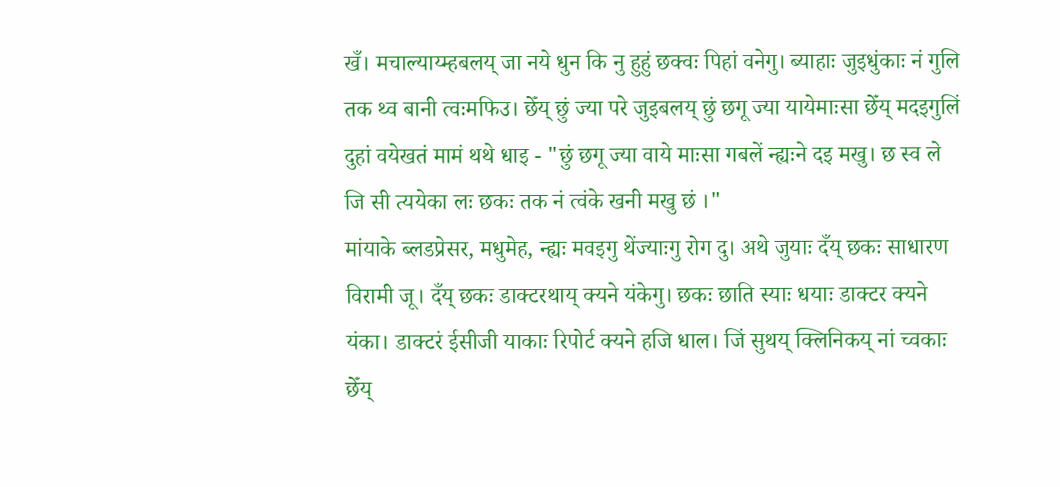खँ। मचाल्याय्म्हबलय् जा नये धुन कि नु हुहुं छक्वः पिहां वनेगु। ब्याहाः जुइधुंकाः नं गुलि तक थ्व बानी त्वःमफिउ। छेँय् छुं ज्या परे जुइबलय् छुं छगू ज्या यायेमाःसा छेँय् मदइगुलिं दुहां वयेखतं मामं थथे धाइ - "छुं छगू ज्या वाये माःसा गबलें न्ह्यःने दइ मखु। छ स्व ले जि सी त्ययेका लः छकः तक नं त्वंके खनी मखु छं ।"
मांयाके ब्लडप्रेसर, मधुमेह, न्ह्यः मवइगु थेंज्याःगु रोग दु। अथे जुयाः दँय् छकः साधारण विरामी जू। दँय् छकः डाक्टरथाय् क्यने यंकेगु। छकः छाति स्याः धयाः डाक्टर क्यने यंका। डाक्टरं ईसीजी याकाः रिपोर्ट क्यने हजि धाल। जिं सुथय् क्लिनिकय् नां च्वकाः छेँय्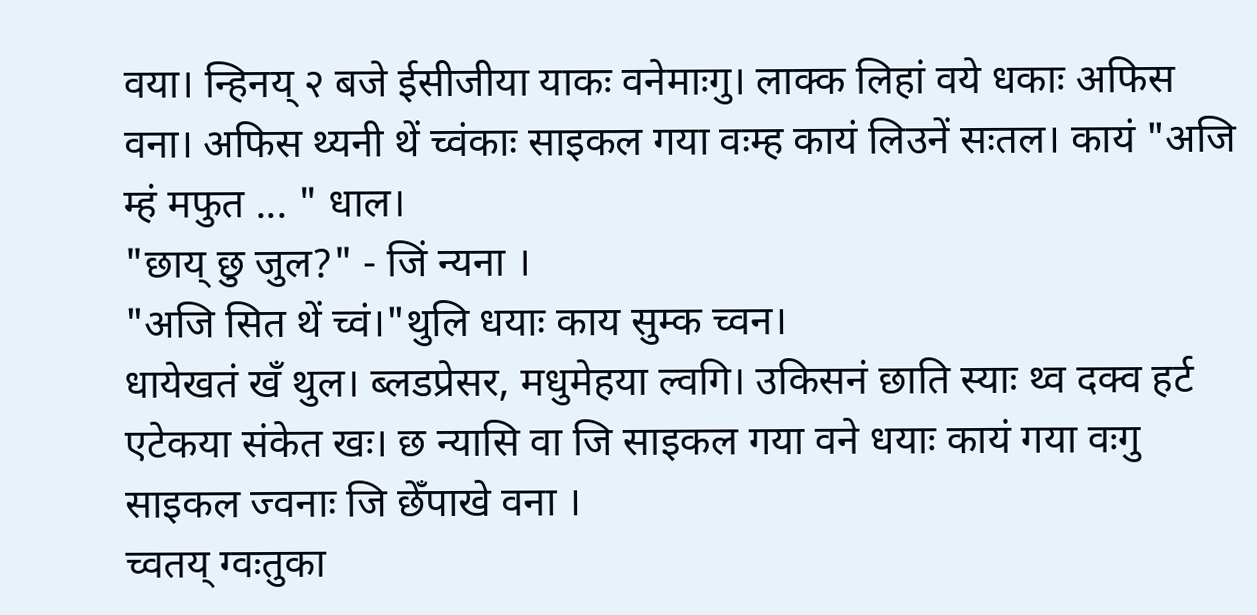वया। न्हिनय् २ बजे ईसीजीया याकः वनेमाःगु। लाक्क लिहां वये धकाः अफिस वना। अफिस थ्यनी थें च्वंकाः साइकल गया वःम्ह कायं लिउनें सःतल। कायं "अजि म्हं मफुत ... " धाल।
"छाय् छु जुल?" - जिं न्यना ।
"अजि सित थें च्वं।"थुलि धयाः काय सुम्क च्वन।
धायेखतं खँ थुल। ब्लडप्रेसर, मधुमेहया ल्वगि। उकिसनं छाति स्याः थ्व दक्व हर्ट एटेकया संकेत खः। छ न्यासि वा जि साइकल गया वने धयाः कायं गया वःगु साइकल ज्वनाः जि छेँपाखे वना ।
च्वतय् ग्वःतुका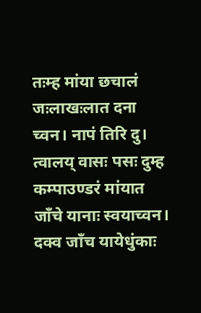तःम्ह मांया छचालं जःलाखःलात दना च्वन। नापं तिरि दु। त्वालय् वासः पसः दुम्ह कम्पाउण्डरं मांयात जाँचे यानाः स्वयाच्वन। दक्व जाँच यायेधुंकाः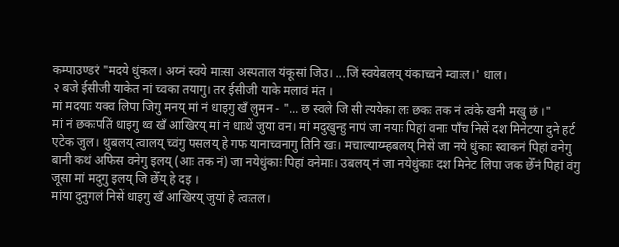कम्पाउण्डरं "मदये धुंकल। अय्नं स्वये माःसा अस्पताल यंकूसां जिउ। ...जिं स्वयेबलय् यंकाच्वने म्वाःल।' धाल।
२ बजे ईसीजी याकेत नां च्वका तयागु। तर ईसीजी याके मलावं मंत ।
मां मदयाः यक्व लिपा जिगु मनय् मां नं धाइगु खँ लुमन - "... छ स्वले जि सी त्ययेका लः छकः तक नं त्वंके खनी मखु छं ।"
मां नं छकःपतिं धाइगु थ्व खँ आखिरय् मां नं धाःथें जुया वन। मां मदुखुन्हु नापं जा नयाः पिहां वनाः पाँच निसें दश मिनेटया दुने हर्ट एटेक जुल। थुबलय् त्वालय् च्वंगु पसलय् हे गफ यानाच्वनागु तिनि खः। मचाल्याय्म्हबलय् निसें जा नये धुंकाः स्वाकनं पिहां वनेगु बानी कथं अफिस वनेगु इलय् (आः तक नं) जा नयेधुंकाः पिहां वनेमाः। उबलय् नं जा नयेधुंकाः दश मिनेट लिपा जक छेँनं पिहां वंगु जूसा मां मदुगु इलय् जि छेँय् हे दइ ।
मांया दुनुगलं निसें धाइगु खँ आखिरय् जुयां हे त्वःतल।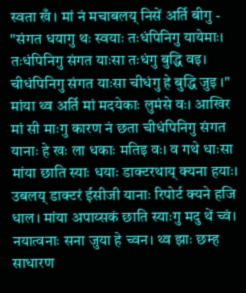स्वता खँ। मां नं मचाबलय् निसें अर्ति बीगु - "संगत धयागु थः स्वयाः तःधंपिनिगु यायेमाः। तःधंपिनिगु संगत याःसा तःधंगु बुद्धि वइ। चीधंपिनिगु संगत याःसा चीधंगु हे बुद्धि जुइ ।"
मांया थ्व अर्ति मां मदयेकाः लुमंसे वः। आखिर मां सी माःगु कारण नं छता चीधंपिनिगु संगत यानाः हे खः ला धकाः मतिइ वः। व गथे धाःसा मांया छाति स्याः धयाः डाक्टरथाय् क्यना हयाः। उबलय् डाक्टरं ईसीजी यानाः रिपोर्ट क्यने हजि धाल। मांया अपाय्सकं छाति स्याःगु मदु थें च्वं। नयात्वनाः सना जुया हे च्वन। थ्व झाः छम्ह साधारण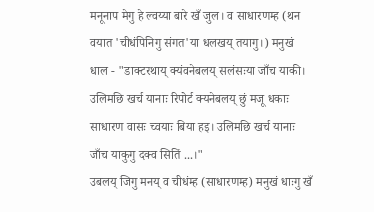मनूनाप मेगु हे ल्वय्या बारे खँ जुल। व साधारणम्ह (थन वयात 'चीधंपिनिगु संगत'या धलखय् तयागु।) मनुखं धाल - "डाक्टरथाय् क्यंवनेबलय् सलंसःया जाँच याकी। उलिमछि खर्च यानाः रिपोर्ट क्यनेबलय् छुं मजू धकाः साधारण वासः च्वयाः बिया हइ। उलिमछि खर्च यानाः जाँच याकुगु दक्व सितिं ...।"
उबलय् जिगु मनय् व चीधंम्ह (साधारणम्ह) मनुखं धाःगु खँ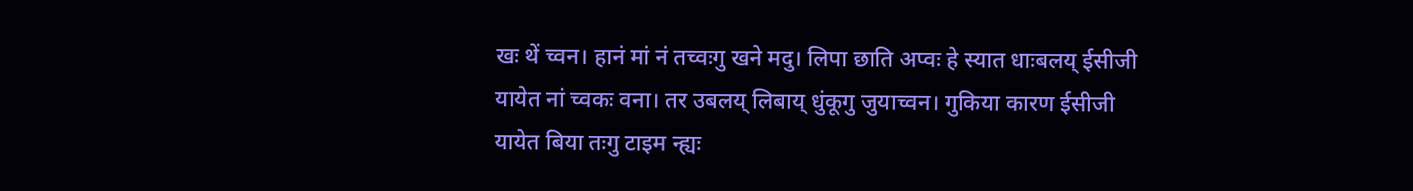खः थें च्वन। हानं मां नं तच्वःगु खने मदु। लिपा छाति अप्वः हे स्यात धाःबलय् ईसीजी यायेत नां च्वकः वना। तर उबलय् लिबाय् धुंकूगु जुयाच्वन। गुकिया कारण ईसीजी यायेत बिया तःगु टाइम न्ह्यः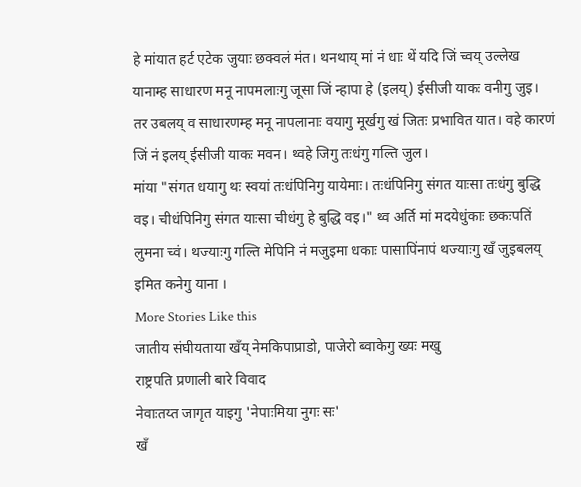हे मांयात हर्ट एटेक जुयाः छक्वलं मंत। थनथाय् मां नं धाः थें यदि जिं च्वय् उल्लेख यानाम्ह साधारण मनू नापमलाःगु जूसा जिं न्हापा हे (इलय्) ईसीजी याकः वनीगु जुइ। तर उबलय् व साधारणम्ह मनू नापलानाः वयागु मूर्खगु खं जितः प्रभावित यात। वहे कारणं जिं नं इलय् ईसीजी याकः मवन। थ्वहे जिगु तःधंगु गल्ति जुल।
मांया "संगत धयागु थः स्वयां तःधंपिनिगु यायेमाः। तःधंपिनिगु संगत याःसा तःधंगु बुद्धि वइ। चीधंपिनिगु संगत याःसा चीधंगु हे बुद्धि वइ।" थ्व अर्ति मां मदयेधुंकाः छकःपतिं लुमना च्वं। थज्याःगु गल्ति मेपिनि नं मजुइमा धकाः पासापिंनापं थज्याःगु खँ जुइबलय् इमित कनेगु याना ।
More Stories Like this
जातीय संघीयताया खँय् नेमकिपाप्राडो, पाजेरो ब्वाकेगु ख्यः मखु
राष्ट्रपति प्रणाली बारे विवाद
नेवाःतय्त जागृत याइगु 'नेपाःमिया नुगः सः'
खँ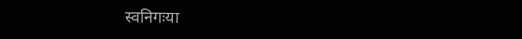स्वनिगःया